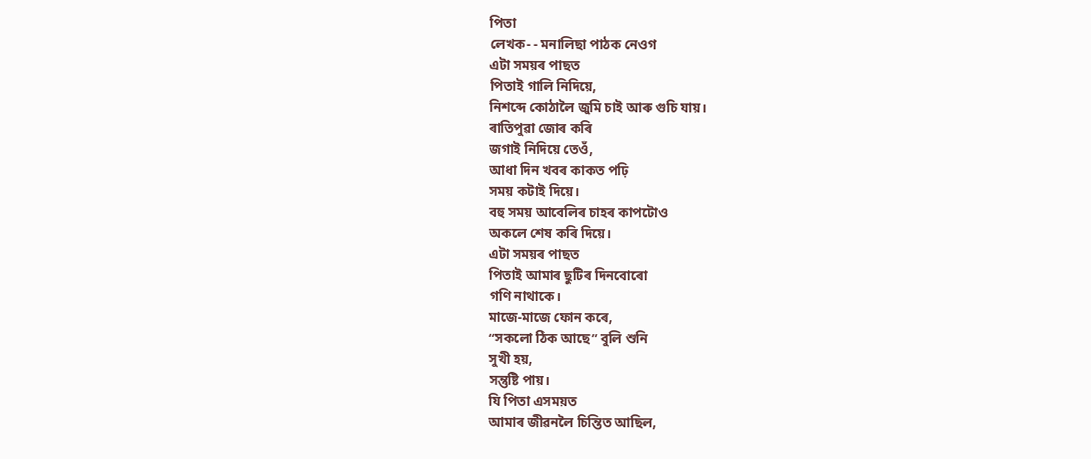পিতা
লেখক- - মনালিছা পাঠক নেওগ
এটা সময়ৰ পাছত
পিতাই গালি নিদিয়ে,
নিশব্দে কোঠালৈ জুমি চাই আৰু গুচি যায়।
ৰাতিপুৱা জোৰ কৰি
জগাই নিদিয়ে তেওঁ,
আধা দিন খবৰ কাকত পঢ়ি
সময় কটাই দিয়ে।
বহু সময় আবেলিৰ চাহৰ কাপটোও
অকলে শেষ কৰি দিয়ে।
এটা সময়ৰ পাছত
পিতাই আমাৰ ছুটিৰ দিনবোৰো
গণি নাথাকে।
মাজে-মাজে ফোন কৰে,
“সকলো ঠিক আছে” বুলি শুনি
সুখী হয়,
সন্তুষ্টি পায়।
যি পিতা এসময়ত
আমাৰ জীৱনলৈ চিন্তিত আছিল,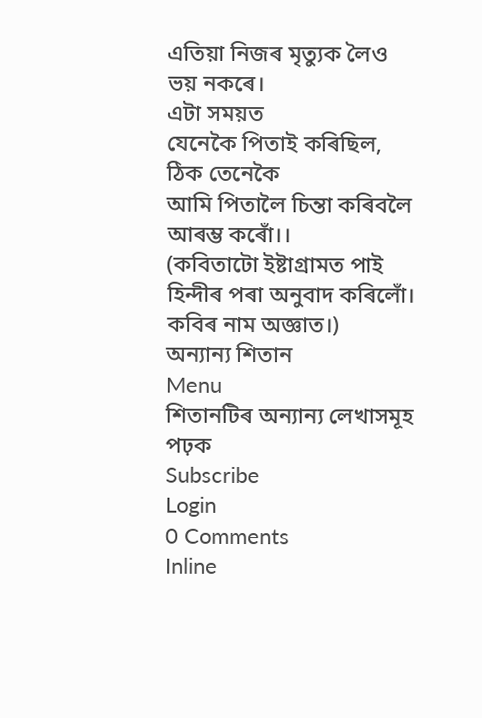এতিয়া নিজৰ মৃত্যুক লৈও
ভয় নকৰে।
এটা সময়ত
যেনেকৈ পিতাই কৰিছিল,
ঠিক তেনেকৈ
আমি পিতালৈ চিন্তা কৰিবলৈ আৰম্ভ কৰোঁ।।
(কবিতাটো ইষ্টাগ্ৰামত পাই হিন্দীৰ পৰা অনুবাদ কৰিলোঁ। কবিৰ নাম অজ্ঞাত।)
অন্যান্য শিতান
Menu
শিতানটিৰ অন্যান্য লেখাসমূহ পঢ়ক
Subscribe
Login
0 Comments
Inline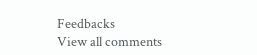Feedbacks
View all comments